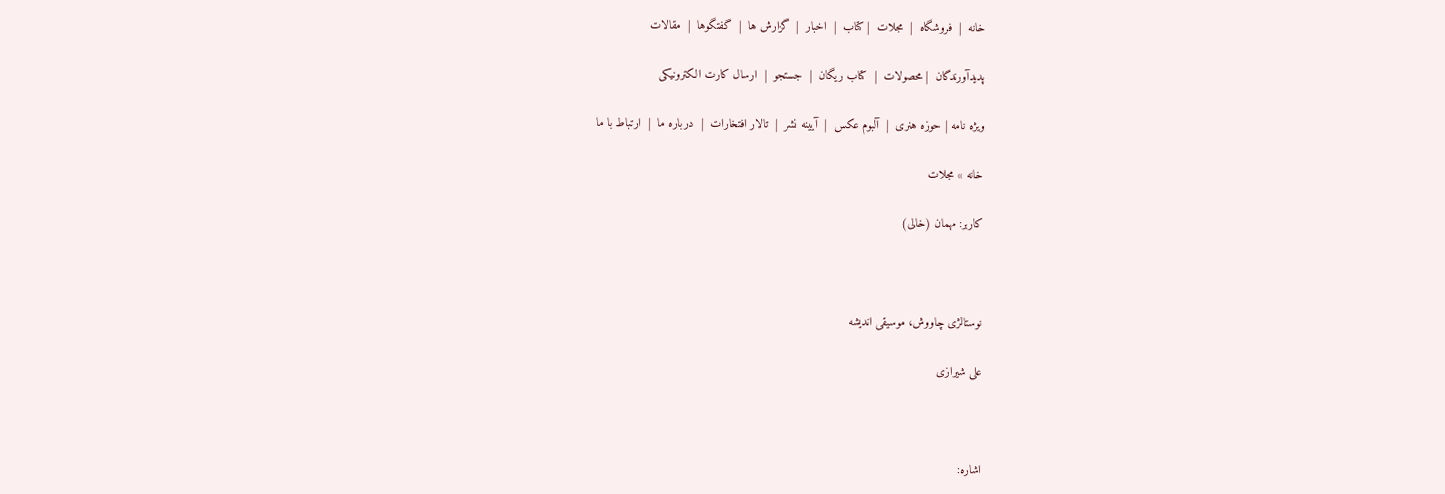خانه  |  فروشگاه  |  مجلات  | کتاب  |  اخبار  |  گزارش ها  |  گفتگوها  |  مقالات

پدیدآورندگان  | محصولات  |  کتاب ریگان  |  جستجو  |  ارسال کارت الکترونیکی

ویژه نامه | حوزه هنری  |  آلبوم عکس  |  آیینه نشر  |  تالار افتخارات  |  درباره ما  |  ارتباط با ما

خانه » مجلات

کاربر: مهمان (خالی)



نوستالژی چاووش، موسیقی اندیشه

علی شیرازی



اشاره: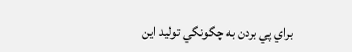براي پي بردن به چگونگي توليد اين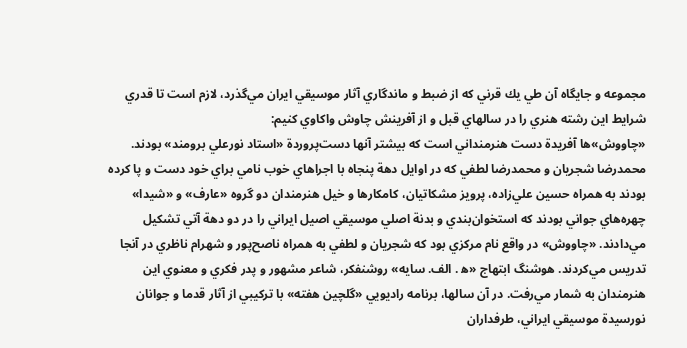مجموعه و جايگاه آن طي يك قرني كه از ضبط و ماندگاري آثار موسيقي ايران مي‌گذرد، لازم است تا قدري شرايط اين رشته هنري را در سالهاي قبل و از آفرينش چاوش واكاوي كنيم:
«چاووش»ها آفريدة دست هنرمنداني است كه بيشتر آنها دست‌پروردة «استاد نورعلي برومند» بودند. محمدرضا شجريان و محمدرضا لطفي كه در اوايل دهة پنجاه با اجراهاي خوب نامي براي خود دست و پا كرده بودند به همراه حسين علي‌زاده، پرويز مشكاتيان، كامكارها و خيل هنرمندان دو گروه «عارف» و «شيدا» چهره‌هاي جواني بودند كه استخوان‌بندي و بدنة اصلي موسيقي اصيل ايراني را در دو دهة آتي تشكيل مي‌دادند. «چاووش» در واقع نام مركزي بود كه شجريان و لطفي به همراه ناصح‌پور و شهرام ناظري در آنجا تدريس مي‌كردند. هوشنگ ابتهاج «ه‍ . الف. سايه» روشنفكر، شاعر مشهور و پدر فكري و معنوي اين هنرمندان به شمار مي‌رفت. در آن سالها، برنامه راديويي «گلچين هفته» با تركيبي از آثار قدما و جوانان نورسيدة موسيقي ايراني، طرفداران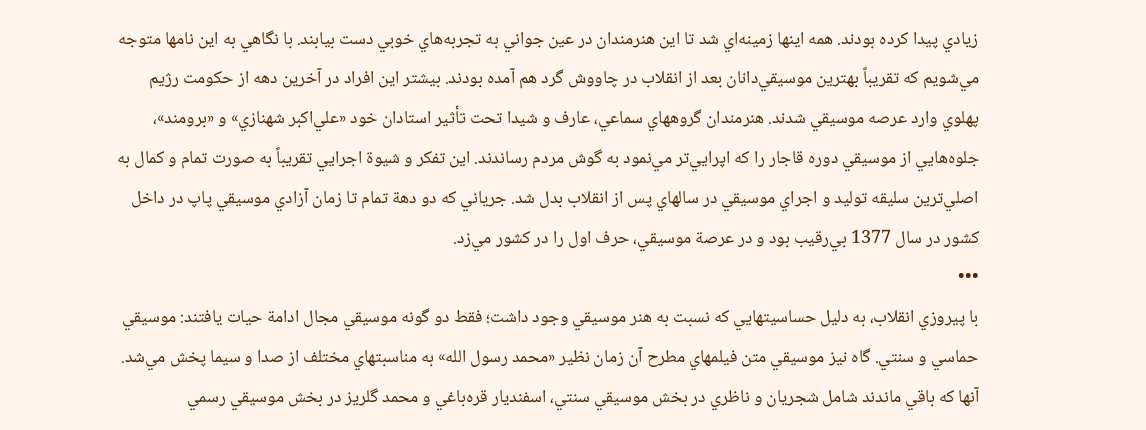زيادي پيدا كرده بودند. همه اينها زمينه‌اي شد تا اين هنرمندان در عين جواني به تجربه‌هاي خوبي دست بيابند. با نگاهي به اين نامها متوجه مي‌شويم كه تقريبا‌‌ً بهترين موسيقي‌دانان بعد از انقلاب در چاووش گرد هم آمده بودند. بيشتر اين افراد در آخرين دهه از حكومت رژيم پهلوي وارد عرصه موسيقي شدند. هنرمندان گروههاي سماعي، عارف و شيدا تحت تأثير استادان خود «علي‌اكبر شهنازي» و «برومند»، جلوه‌هايي از موسيقي دوره قاجار را كه اپرا‌يي‌تر مي‌نمود به گوش مردم رساندند. اين تفكر و شيوة اجرايي تقريبا‌ً به صورت تمام و كمال به اصلي‌ترين سليقه توليد و اجراي موسيقي در سالهاي پس از انقلاب بدل شد. جرياني كه دو دهة تمام تا زمان آزادي موسيقي پاپ در داخل كشور در سال 1377 بي‌رقيب بود و در عرصة موسيقي، حرف اول را در كشور مي‌زد.
•••
با پيروزي انقلاب، به دليل حساسيتهايي كه نسبت به هنر موسيقي وجود داشت؛ فقط دو گونه موسيقي مجال ادامة حيات يافتند: موسيقي حماسي و سنتي. گاه نيز موسيقي متن فيلمهاي مطرح آن زمان نظير «محمد رسول‌ الله» به مناسبتهاي مختلف از صدا و سيما پخش مي‌شد. آنها كه باقي ماندند شامل شجريان و ناظري در بخش موسيقي سنتي، اسفنديار قره‌باغي و محمد گلريز در بخش موسيقي رسمي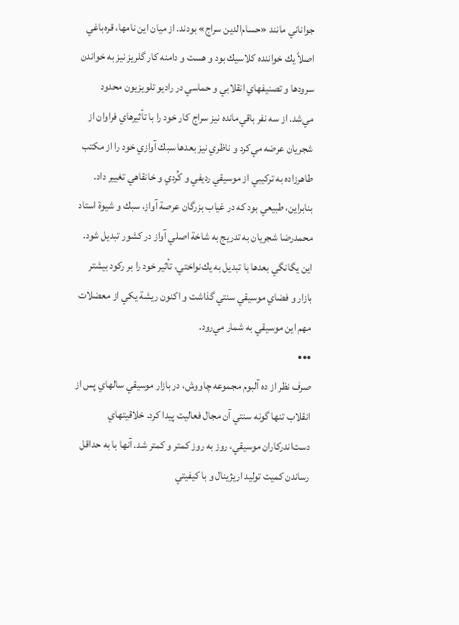جواناني مانند «حسام‌الدين سراج» بودند. از ميان اين نامها، قره‌باغي اصلا‌ً يك خواننده كلاسيك بود و هست و دامنه كار گلريز نيز به خواندن سرودها و تصنيفهاي انقلابي و حماسي در راديو تلويزيون محدود مي‌شد. از سه نفر باقي‌مانده نيز سراج كار خود را با تأثيرهاي فراوان از شجريان عرضه مي‌كرد و ناظري نيز بعدها سبك آوازي خود را از مكتب طاهرزاده به تركيبي از موسيقي رديفي و ك‍ُردي و خانقاهي تغيير داد. بنابراين، طبيعي بود كه در غياب بزرگان عرصة آواز، سبك و شيوة استاد محمدرضا شجريان به تدريج به شاخة اصلي آواز در كشور تبديل شود. اين يگانگي بعدها با تبديل به يك‌نواختي، تأثير خود را بر ركود بيشتر بازار و فضاي موسيقي سنتي گذاشت و اكنون ريشة يكي از معضلات مهم اين موسيقي به شمار مي‌رود.
•••
صرف نظر از ده آلبوم مجموعه چاووش، در بازار موسيقي سالهاي پس از انقلاب تنها گونه سنتي آن مجال فعاليت پيدا كرد. خلاقيتهاي دست‌اندركاران موسيقي، روز به روز كمتر و كمتر شد. آنها با به حداقل رساندن كميت توليد اريژينال و با كيفيتي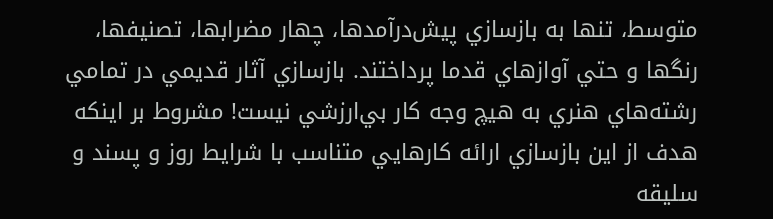متوسط، تنها به بازسازي پيش‌درآمدها، چهار مضرابها، تصنيفها، رنگها و حتي آوازهاي قدما پرداختند. بازسازي آثار قديمي در تمامي رشته‌هاي هنري به هيچ وجه كار بي‌ارزشي نيست! مشروط بر اينكه هدف از اين بازسازي ارائه كارهايي متناسب با شرايط روز و پسند و سليقه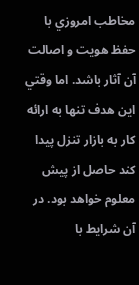مخاطب امروزي با حفظ هويت و اصالت آن آثار باشد. اما وقتي اين هدف تنها به ارائه كار به بازار تنزل پيدا كند حاصل از پيش معلوم خواهد بود. در آن شرايط با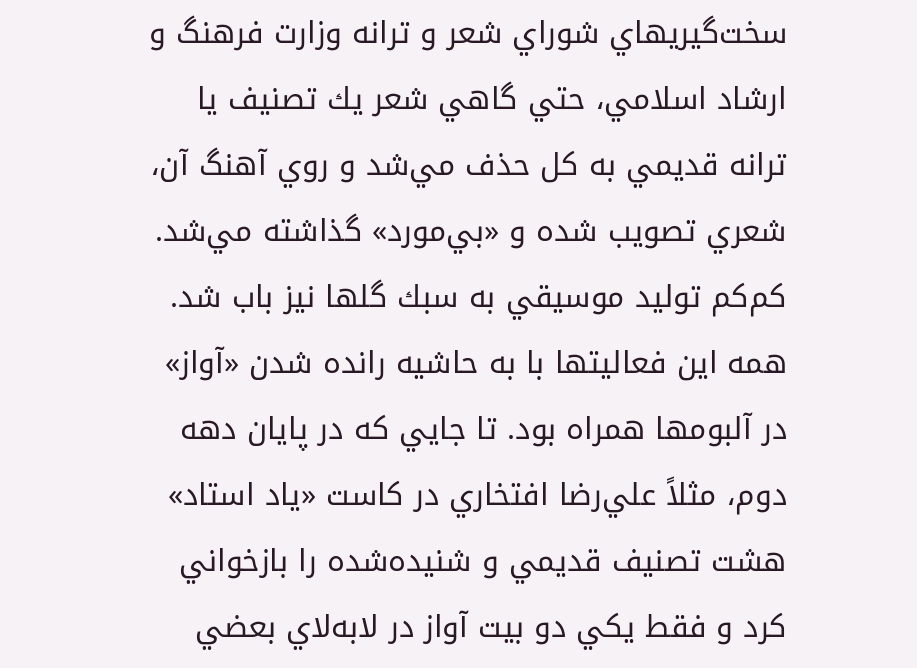سخت‌گيريهاي شوراي شعر و ترانه وزارت فرهنگ و ارشاد اسلامي، حتي گاهي شعر يك تصنيف يا ترانه قديمي به كل حذف مي‌شد و روي آهنگ آن، شعري تصويب شده و «بي‌مورد» گذاشته مي‌شد. كم‌كم توليد موسيقي به سبك گلها نيز باب شد. همه اين فعاليتها با به حاشيه رانده شدن «آواز» در آلبومها همراه بود. تا جايي كه در پايان دهه دوم، مثلا‌ً علي‌رضا افتخاري در كاست «ياد استاد» هشت تصنيف قديمي و شنيده‌شده را بازخواني كرد و فقط يكي دو بيت آواز در لابه‌لاي بعضي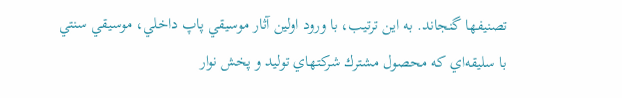تصنيفها گنجاند. به اين ترتيب، با ورود اولين آثار موسيقي پاپ داخلي، موسيقي سنتي با سليقه‌اي كه محصول مشترك شركتهاي توليد و پخش نوار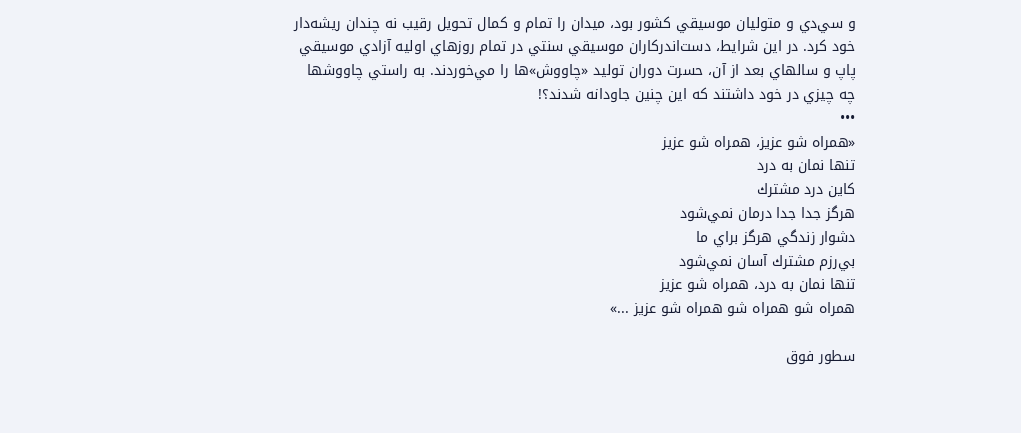و سي‌دي و متوليان موسيقي كشور بود، ميدان را تمام و كمال تحويل رقيب نه چندان ريشه‌دار خود كرد. در اين شرايط، دست‌‌اندركاران موسيقي سنتي در تمام روزهاي اوليه آزادي موسيقي پاپ و سالهاي بعد از آن، حسرت دوران توليد «چاووش»ها را مي‌خوردند. به راستي چاووشها چه چيزي در خود داشتند كه اين چنين جاودانه شدند؟!
•••
«همراه شو عزيز، همراه شو عزيز
تنها نمان به درد
كاين درد مشترك
هرگز جدا جدا درمان نمي‌شود
دشوار زندگي هرگز براي ما
بي‌رزم مشترك آسان نمي‌شود
تنها نمان به درد، همراه شو عزيز
همراه شو همراه شو همراه شو عزيز ...»

سطور فوق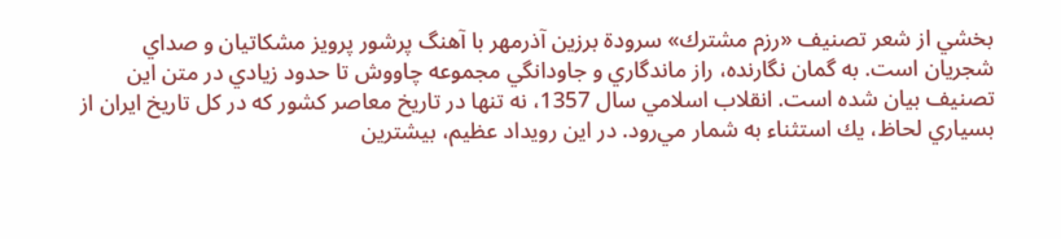بخشي از شعر تصنيف «رزم مشترك» سرودة برزين آذرمهر با آهنگ پرشور پرويز مشكاتيان و صداي شجريان است. به گمان نگارنده، راز ماندگاري و جاودانگي مجموعه چاووش تا حدود زيادي در متن اين تصنيف بيان شده است. انقلاب اسلامي سال 1357، نه تنها در تاريخ معاصر كشور كه در كل تاريخ ايران از بسياري لحاظ، يك استثناء به شمار مي‌رود. در اين رويداد عظيم، بيشترين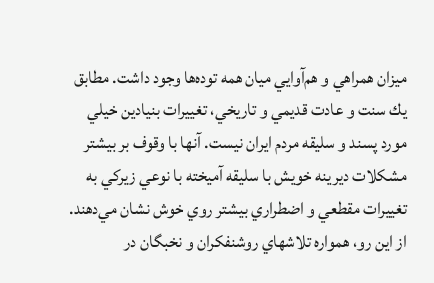ميزان همراهي و هم‌آوايي ميان همه توده‌ها وجود داشت. مطابق يك سنت و عادت قديمي و تاريخي، تغييرات بنيادين خيلي مورد پسند و سليقه مردم ايران نيست. آنها با وقوف بر بيشتر مشكلات ديرينه خويش با سليقه آميخته با نوعي زيركي به تغييرات مقطعي و اضطراري بيشتر روي خوش نشان مي‌دهند. از اين رو، همواره تلاشهاي روشنفكران و نخبگان در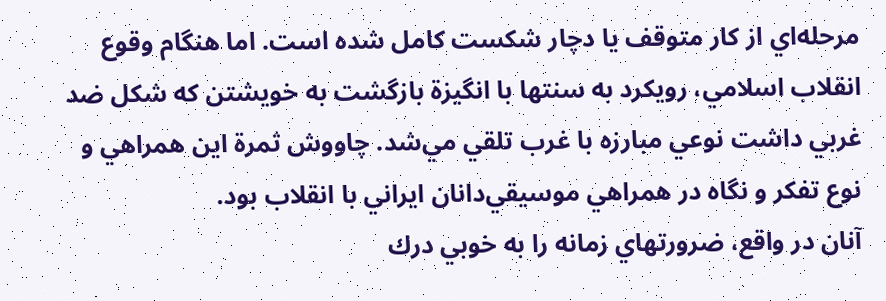مرحله‌اي از كار متوقف يا دچار شكست كامل شده است. اما هنگام وقوع انقلاب اسلامي، رويكرد به سنتها با انگيزة بازگشت به خويشتن كه شكل ضد غربي داشت نوعي مبارزه با غرب تلقي مي‌شد. چاووش ثمرة اين همراهي و نوع تفكر و نگاه در همراهي موسيقي‌دانان ايراني با انقلاب بود.
آنان در واقع، ضرورتهاي زمانه را به خوبي درك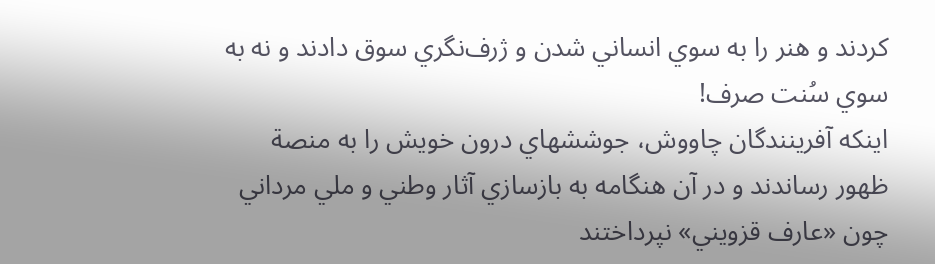كردند و هنر را به سوي انساني شدن و ژرف‌نگري سوق دادند و نه به سوي س‍ُنت صرف!
اينكه آفرينندگان چاووش، جوششهاي درون خويش را به منصة ظهور رساندند و در آن هنگامه به بازسازي آثار وطني و ملي مرداني چون «عارف قزويني» نپرداختند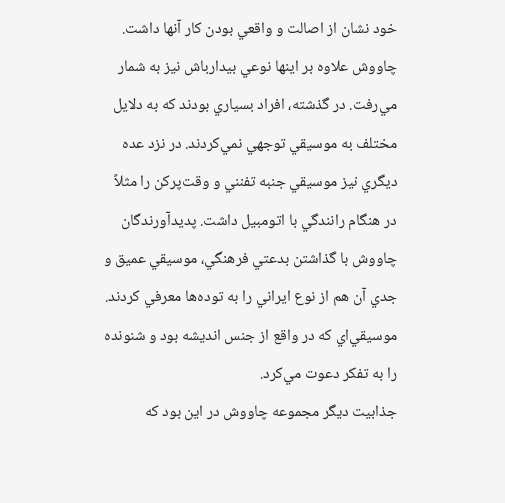خود نشان از اصالت و واقعي بودن كار آنها داشت.
چاووش علاوه بر اينها نوعي بيدارباش نيز به شمار مي‌رفت. در گذشته، افراد بسياري بودند كه به دلايل مختلف به موسيقي توجهي نمي‌كردند. در نزد عده ديگري نيز موسيقي جنبه تفنني و وقت‌پركن را مثلا‌ً در هنگام رانندگي با اتومبيل داشت. پديدآورندگان چاووش با گذاشتن بدعتي فرهنگي، موسيقي عميق و جدي آن هم از نوع ايراني را به توده‌ها معرفي كردند. موسيقي‌اي كه در واقع از جنس انديشه بود و شنونده را به تفكر دعوت مي‌كرد.
جذابيت ديگر مجموعه چاووش در اين بود كه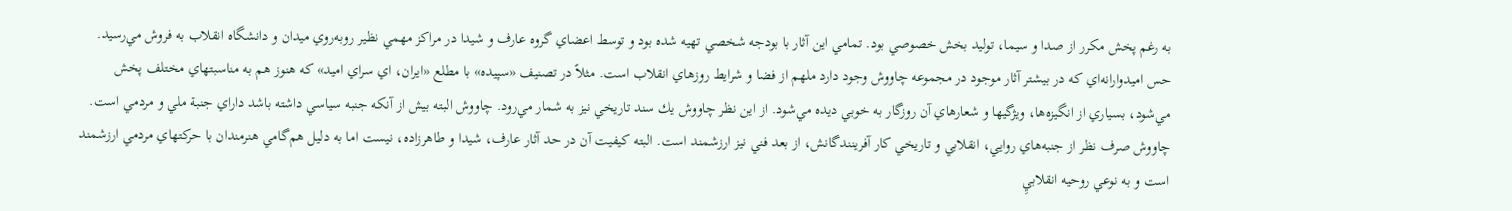به رغم پخش مكرر از صدا و سيما، توليد بخش خصوصي بود. تمامي اين آثار با بودجه شخصي تهيه شده بود و توسط اعضاي گروه عارف و شيدا در مراكز مهمي نظير روبه‌روي ميدان و دانشگاه انقلاب به فروش مي‌رسيد.
حس اميدوارانه‌اي كه در بيشتر آثار موجود در مجموعه چاووش وجود دارد ملهم از فضا و شرايط روزهاي انقلاب است. مثلا‌ً در تصنيف «سپيده» با مطلع «ايران، اي سراي اميد» كه هنوز هم به مناسبتهاي مختلف پخش مي‌شود، بسياري از انگيزه‌ها، ويژگيها و شعارهاي آن روزگار به خوبي ديده مي‌شود. از اين نظر چاووش يك سند تاريخي نيز به شمار مي‌رود. چاووش البته بيش از آنكه جنبه سياسي داشته باشد داراي جنبة ملي و مردمي است.
چاووش صرف نظر از جنبه‌هاي روايي، انقلابي و تاريخي كار آفرينندگانش، از بعد فني نيز ارزشمند است. البته كيفيت آن در حد‌ آثار عارف، شيدا و طاهرزاده، نيست اما به دليل هم‌گامي هنرمندان با حركتهاي مردمي ارزشمند است و به نوعي روحيه انقلابي‌ِ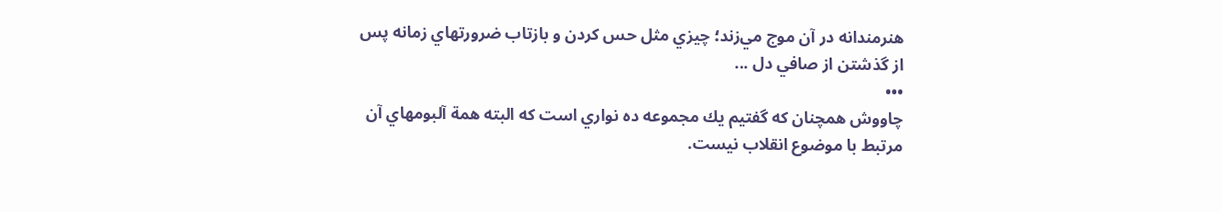هنرمندانه در آن موج مي‌زند؛ چيزي مثل حس كردن و بازتاب ضرورتهاي زمانه پس از گذشتن از صافي دل ...
•••
چاووش همچنان كه گفتيم يك مجموعه ده نواري است كه البته همة آلبومهاي آن مرتبط با موضوع انقلاب نيست.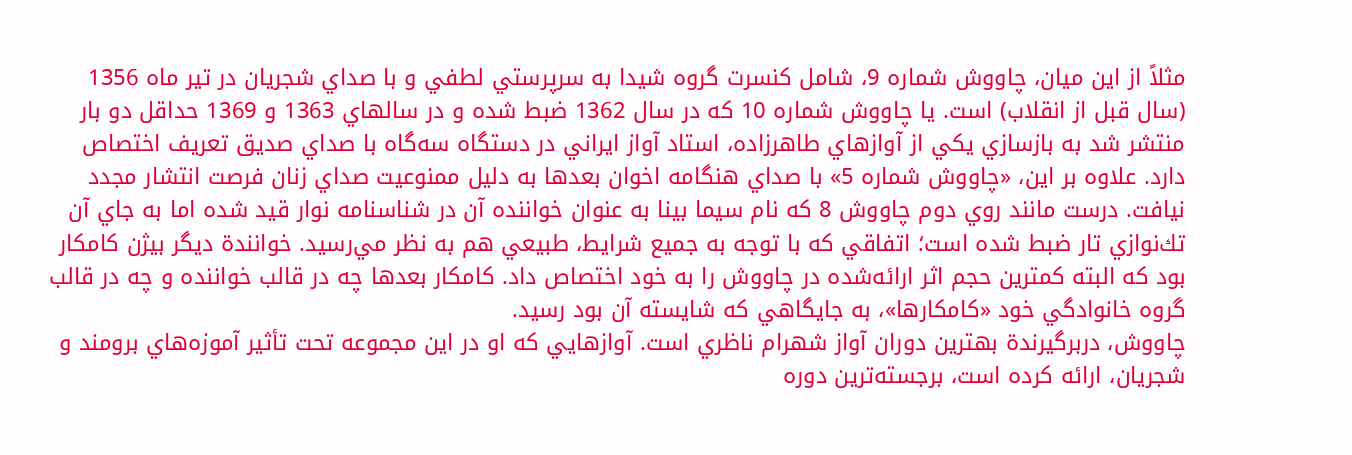مثلا‌ً از اين ميان، چاووش شماره 9، شامل كنسرت گروه شيدا به سرپرستي لطفي و با صداي شجريان در تير ماه 1356 (سال قبل از انقلاب) است. يا چاووش شماره 10 كه در سال 1362 ضبط شده و در سالهاي 1363 و 1369 حداقل دو بار‌ منتشر شد به بازسازي يكي از آوازهاي طاهرزاده، استاد آواز ايراني در دستگاه سه‌گاه با صداي صديق تعريف اختصاص دارد. علاوه بر اين، «چاووش شماره 5» با صداي هنگامه اخوان بعدها به دليل ممنوعيت صداي زنان فرصت انتشار مجدد نيافت. درست مانند روي دوم چاووش 8 كه نام سيما بينا به عنوان خواننده آن در شناسنامه نوار قيد شده اما به جاي آن تك‌نوازي تار ضبط شده است؛ اتفاقي كه با توجه به جميع شرايط، طبيعي هم به نظر مي‌رسيد. خوانندة ديگر بيژن كامكار بود كه البته كمترين حجم اثر ارائه‌شده در چاووش را به خود اختصاص داد. كامكار بعدها چه در قالب خواننده و چه در قالب گروه خانوادگي خود «كامكارها»، به جايگاهي كه شايسته آن بود رسيد.
چاووش، دربرگيرندة بهترين دوران آواز شهرام ناظري است. آوازهايي كه او در اين مجموعه تحت تأثير آموزه‌هاي برومند و شجريان، ارائه كرده است، برجسته‌‌ترين دوره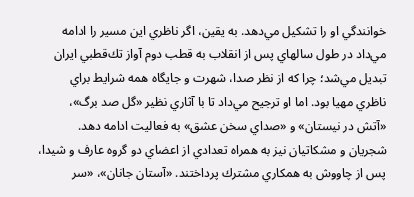خوانندگي او را تشكيل مي‌دهد. به يقين، اگر ناظري اين مسير را ادامه مي‌داد در طول سالهاي پس از انقلاب به قطب دوم آواز تك‌قطبي ايران تبديل مي‌شد؛ چرا كه از نظر صدا، شهرت و جايگاه همه شرايط براي ناظري مهيا بود. اما او ترجيح مي‌داد تا با آثاري نظير «گل صد برگ»، «آتش در نيستان» و «صداي سخن عشق» به فعاليت ادامه دهد.
شجريان و مشكاتيان نيز به همراه تعدادي از اعضاي دو گروه عارف و شيدا، پس از چاووش به همكاري مشترك پرداختند. «آستان جانان»، «سر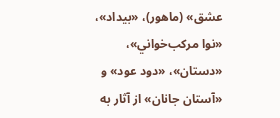عشق» (ماهور)، «بيداد»، «نوا مركب‌خواني»، «دستان»، «دود عود» و «آستان جانان» از آثار به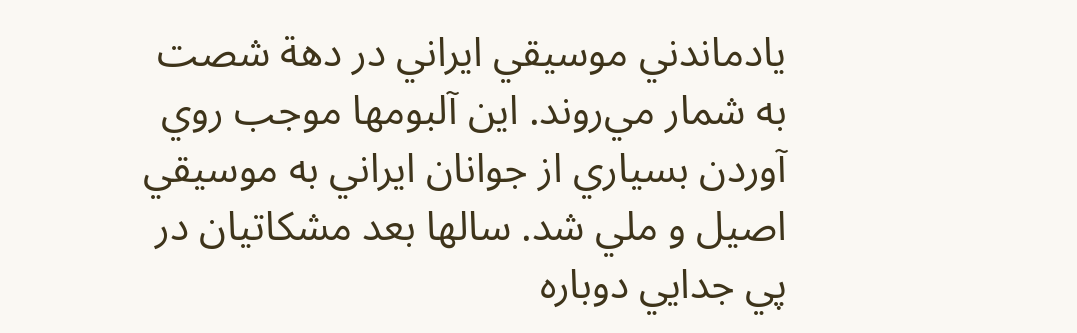يادماندني موسيقي ايراني در دهة شصت به شمار مي‌روند. اين آلبومها موجب روي آوردن بسياري از جوانان ايراني به موسيقي اصيل و ملي شد. سالها بعد مشكاتيان در پي جدايي دوباره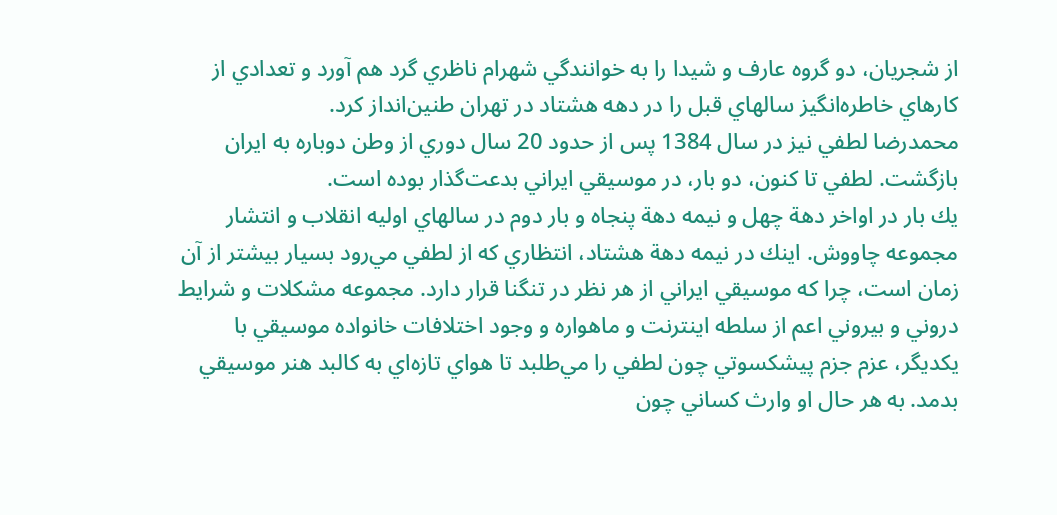از شجريان، دو گروه عارف و شيدا را به خوانندگي شهرام ناظري گرد هم آورد و تعدادي از كارهاي خاطره‌انگيز سالهاي قبل را در دهه هشتاد در تهران طنين‌انداز كرد.
محمدرضا لطفي نيز در سال 1384 پس از حدود 20 سال دوري از وطن دوباره به ايران بازگشت. لطفي تا كنون، دو بار، در موسيقي ايراني بدعت‌گذار بوده است.
يك بار در اواخر دهة چهل و نيمه دهة پنجاه و بار دوم در سالهاي اوليه انقلاب و انتشار مجموعه چاووش. اينك در نيمه دهة هشتاد، انتظاري كه از لطفي مي‌رود بسيار بيشتر از آن زمان است، چرا كه موسيقي ايراني از هر نظر در تنگنا قرار دارد. مجموعه مشكلات و شرايط دروني و بيروني اعم از سلطه اينترنت و ماهواره و وجود اختلافات خانواده موسيقي با يكديگر، عزم جزم پيشكسوتي چون لطفي را مي‌طلبد تا هواي تازه‌اي به كالبد هنر موسيقي بدمد. به هر حال او وارث كساني چون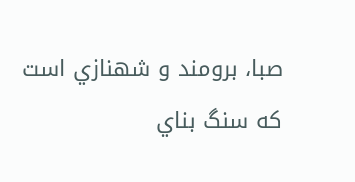صبا، برومند و شهنازي است كه سنگ بناي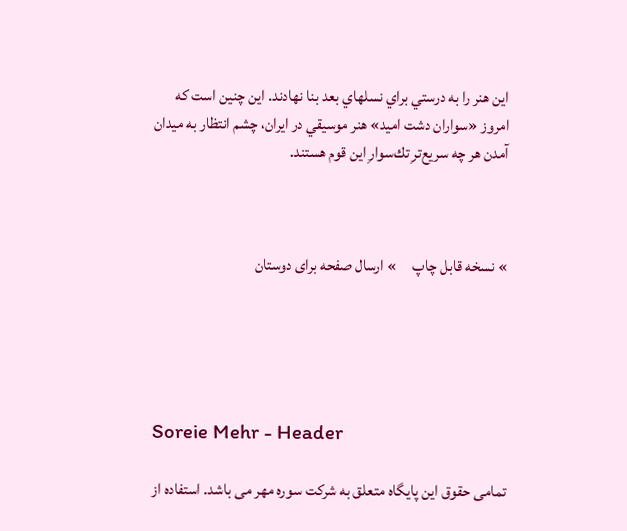اين هنر را به درستي براي نسلهاي بعد بنا نهادند. اين چنين است كه امروز «سواران دشت اميد» هنر موسيقي در ايران، چشم انتظار به ميدان آمدن هر چه سريع‌تر‍ِ تك‌سوار‍ِ اين قوم هستند.



» نسخه قابل چاپ     » ارسال صفحه برای دوستان





Soreie Mehr - Header

تمامی حقوق اين پايگاه متعلق به شرکت سوره مهر می باشد. استفاده از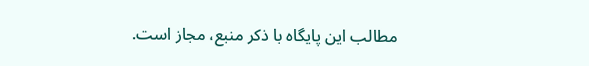مطالب اين پايگاه با ذکر منبع، مجاز است.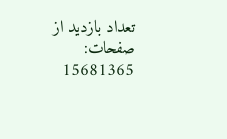تعداد بازديد از صفحات: 15681365